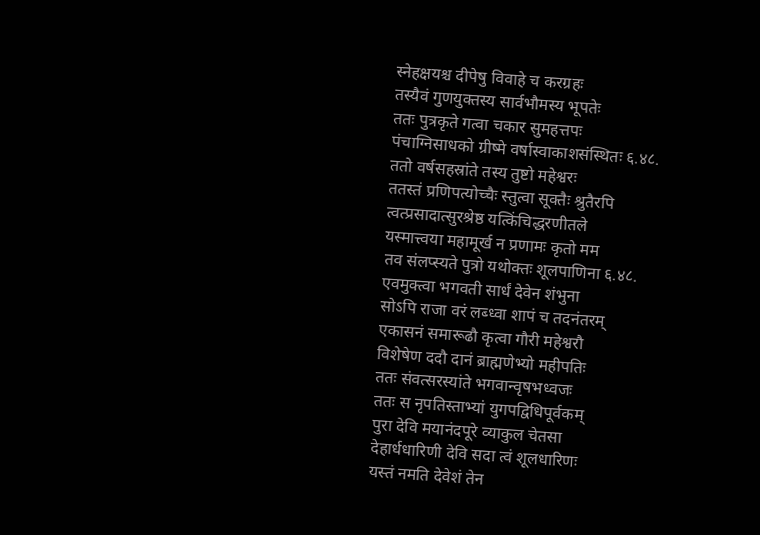स्नेहक्षयश्च दीपेषु विवाहे च करग्रहः
तस्यैवं गुणयुक्तस्य सार्वभौमस्य भूपतेः
ततः पुत्रकृते गत्वा चकार सुमहत्तपः
पंचाग्निसाधको ग्रीष्मे वर्षास्वाकाशसंस्थितः ६.४८.
ततो वर्षसहस्रांते तस्य तुष्टो महेश्वरः
ततस्तं प्रणिपत्योच्चैः स्तुत्वा सूक्तैः श्रुतैरपि
त्वत्प्रसादात्सुरश्रेष्ठ यत्किंचिद्धरणीतले
यस्मात्त्वया महामूर्ख न प्रणामः कृतो मम
तव संलप्स्यते पुत्रो यथोक्तः शूलपाणिना ६.४८.
एवमुक्त्वा भगवती सार्धं देवेन शंभुना
सोऽपि राजा वरं लब्ध्वा शापं च तदनंतरम्
एकासनं समारूढौ कृत्वा गौरी महेश्वरौ
विशेषेण ददौ दानं ब्राह्मणेभ्यो महीपतिः
ततः संवत्सरस्यांते भगवान्वृषभध्वजः
ततः स नृपतिस्ताभ्यां युगपद्विधिपूर्वकम्
पुरा देवि मयानंदपूरे व्याकुल चेतसा
देहार्धधारिणी देवि सदा त्वं शूलधारिणः
यस्तं नमति देवेशं तेन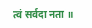त्वं सर्वदा नता ॥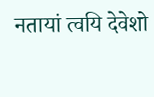नतायां त्वयि देवेशो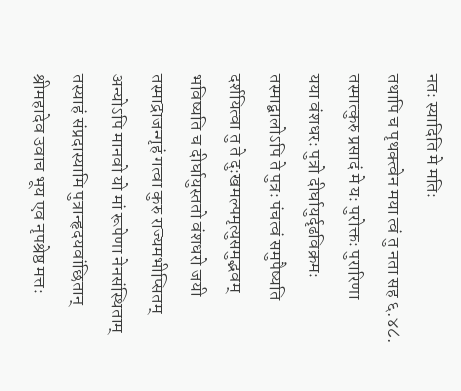नतः स्यादिति मे मतिः
तथापि च पृथक्त्वेन मया त्वं तु नता सह ६.४८.
तस्मात्कुरु प्रसादं मे यः पुरोक्तः पुरारिणा
यया वंशधरः पुत्रो दीर्घायुर्दृढविक्रमः
तस्माद्बालोऽपि ते पुत्रः पंचत्वं समुपैष्यति
दर्शयित्वा तु ते दुःखमल्पमृत्युसमुद्भवम्
भविष्यति च दीर्घायुस्ततो वंशधरो जयी
तस्माद्राजन्गृहं गत्वा कुरु राज्यमभीप्सितम्
अन्योऽपि मानवो यो मां रूपेणा नेनसंस्थिताम्
तस्याहं संप्रदास्यामि पुत्रान्हृदयवांछितान्
श्रीमहादेव उवाच भूय एव नृपश्रेष्ठ मत्तः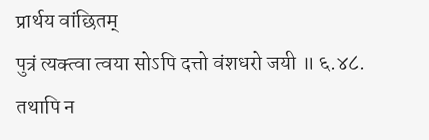प्रार्थय वांछितम्
पुत्रं त्यक्त्वा त्वया सोऽपि दत्तो वंशधरो जयी ॥ ६.४८.
तथापि न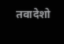तवादेशो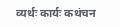व्यर्थः कार्यः कथंचन